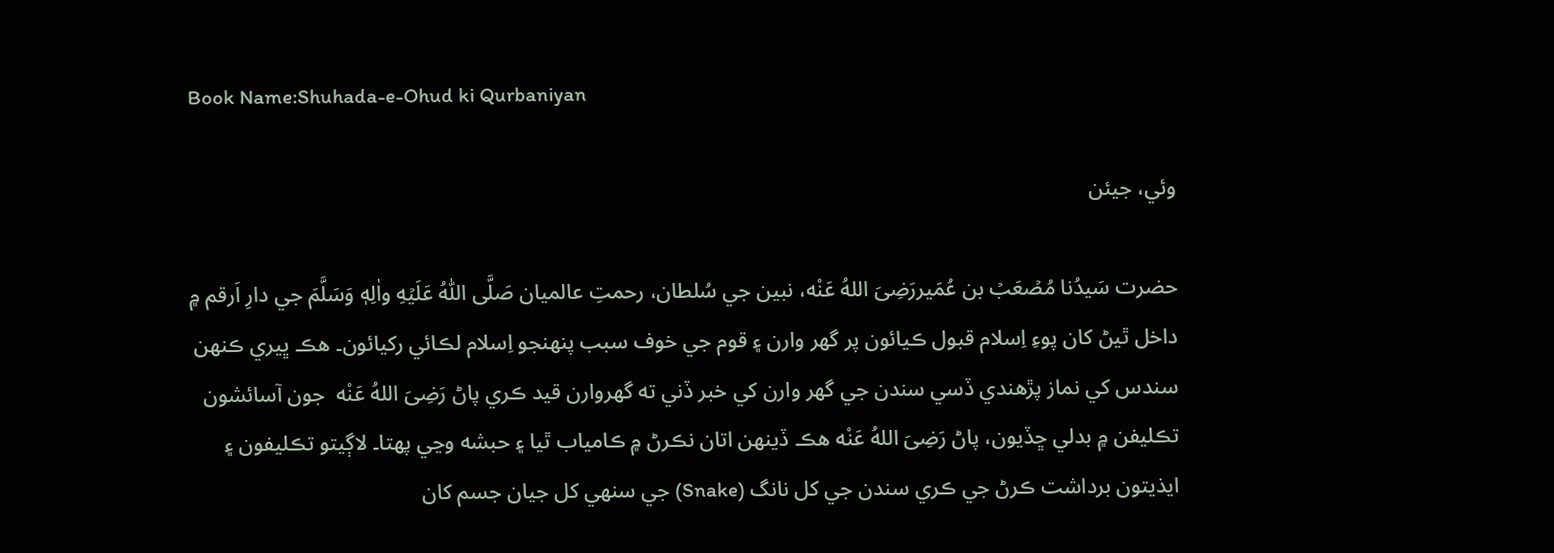Book Name:Shuhada-e-Ohud ki Qurbaniyan

وئي، جيئن

حضرت سَيدُنا مُصۡعَبۡ بن عُمَيررَضِىَ اللهُ عَنْه، نبين جي سُلطان، رحمتِ عالميان صَلَّى اللّٰهُ عَلَيۡهِ واٰلِهٖ وَسَلَّمَ جي دارِ اَرقم ۾ داخل ٿيڻ کان پوءِ اِسلام قبول ڪيائون پر گھر وارن ۽ قوم جي خوف سبب پنهنجو اِسلام لڪائي رکيائون۔ هڪ ڀيري ڪنهن سندس کي نماز پڙھندي ڏسي سندن جي گھر وارن کي خبر ڏني ته گھروارن قيد ڪري پاڻ رَضِىَ اللهُ عَنْه  جون آسائشون تڪليفن ۾ بدلي ڇڏيون، پاڻ رَضِىَ اللهُ عَنْه هڪ ڏينهن اتان نڪرڻ ۾ ڪامياب ٿيا ۽ حبشه وڃي پهتا۔ لاڳيتو تڪليفون ۽ ايذيتون برداشت ڪرڻ جي ڪري سندن جي کل نانگ (Snake) جي سنهي کل جيان جسم کان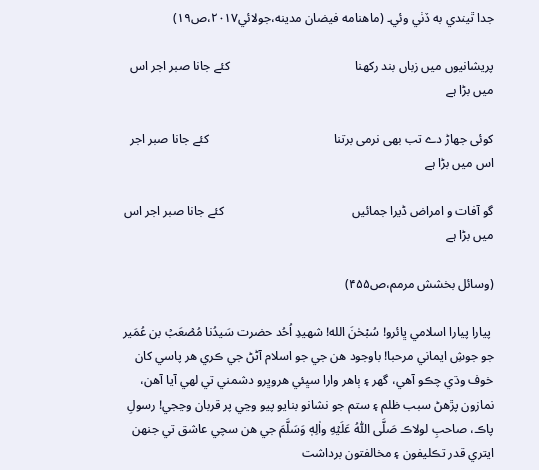جدا ٿيندي به ڏٺي وئي۔ (ماهنامه فيضان مدينه،جولائي۲۰۱۷،ص۱۹)

پریشانیوں میں زباں بند رکھنا                                        کئے جانا صبر اجر اس میں بڑا ہے

کوئی جھاڑ دے تب بھی نرمی برتنا                                        کئے جانا صبر اجر اس میں بڑا ہے

گو آفات و امراض ڈیرا جمائیں                                         کئے جانا صبر اجر اس میں بڑا ہے

(وسائل بخشش مرمم،ص۴۵۵)

 پيارا پيارا اسلامي ڀائرو! سُبْحٰنَ الله! شهيدِ اُحُد حضرت سَيدُنا مُصۡعَبۡ بن عُمَير جو جوشِ ايماني مرحبا! باوجود هن جي جو اسلام آڻڻ جي ڪري هر پاسي کان خوف وڌي چڪو آهي، گھر ۽ ٻاهر وارا سڀئي هروڀرو دشمني تي لهي آيا آهن، نمازون پڙھڻ سبب ظلم ۽ ستم جو نشانو بنايو پيو وڃي پر قربان وڃجي! رسولِ پاڪ، صاحبِ لولاڪ صَلَّى اللّٰهُ عَلَيۡهِ واٰلِهٖ وَسَلَّمَ جي هن سچي عاشق تي جنهن ايتري قدر تڪليفون ۽ مخالفتون برداشت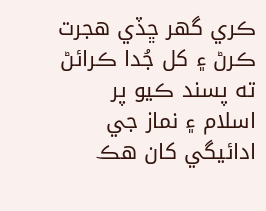ڪري گھر ڇڏي هجرت ڪرڻ ۽ کل جُدا ڪرائڻ ته پسند ڪيو پر اسلام ۽ نماز جي ادائيگي کان هڪ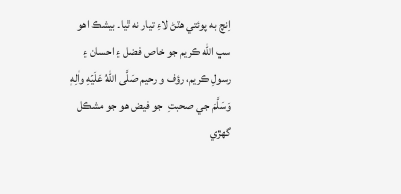اِنچ به پوئتي هٽڻ لاءِ تيار نه ٿيا۔ بيشڪ اهو سڀ الله ڪريم جو خاص فضل ۽ احسان ۽ رسولِ ڪريم، رؤف و رحيم صَلَّى اللّٰهُ عَلَيۡهِ واٰلِهٖ وَسَلَّمَ جي صحبتِ  جو فيض هو جو مشڪل گھڙي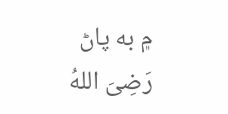۾ به پاڻ رَضِىَ اللهُ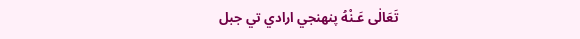تَعَالٰی عَـنْهُ پنهنجي ارادي تي جبل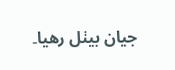جيان بيٺل رهيا۔